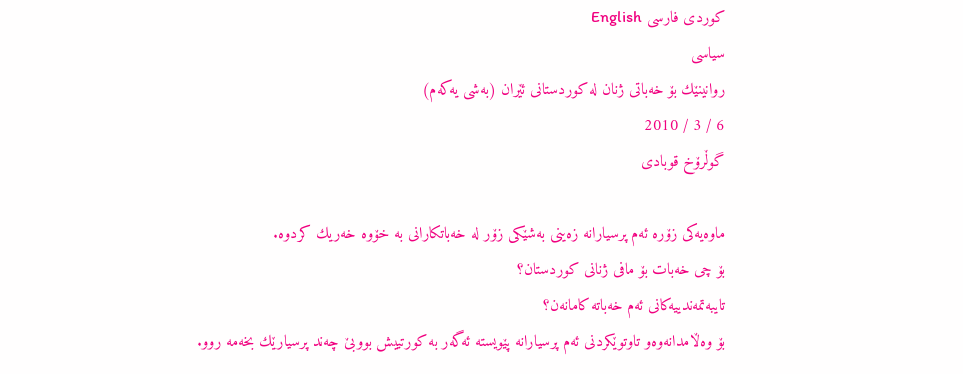کوردی فارسی English
سیاسی
روانینێك بۆ خه‌باتی‌ ژنان له‌ كوردستانی‌ ئێران (به‌شی‌ یه‌كه‌م)
6 / 3 / 2010
گوڵرۆخ قوبادی‌

ماوه‌یه‌كی‌ زۆره‌ ئه‌م پرسیارانه‌ زه‌ینی‌ به‌شێكی‌ زۆر له‌ خه‌باتكارانی‌ به‌ خۆوه‌ خه‌ریك كردوه‌.
بۆ چی‌ خه‌بات بۆ مافی‌ ژنانی‌ كوردستان؟
تایبه‌تمه‌ندییه‌كانی‌ ئه‌م خه‌باته‌ كامانه‌ن؟
بۆ وه‌ڵامدانه‌وه‌و تاوتوێكردنی‌ ئه‌م پرسیارانه‌ پێویسته‌ ئه‌گه‌ر به‌ كورتییش بووبێ‌ چه‌ند پرسیارێك بخه‌مه‌ روو.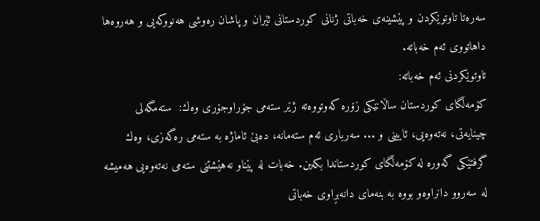سه‌ره‌تا تاوتوێكردن و پێشینه‌ی‌ خه‌باتی‌ ژنانی‌ كوردستانی‌ ئێران و پاشان ره‌وشی‌ هه‌نووكه‌یی‌ و هه‌روه‌ها داهاتووی‌ ئه‌م خه‌باته‌.
تاوتوێكردنی‌ ئه‌م خه‌باته‌:
كۆمه‌ڵگای‌ كوردستان ساڵانێكی‌ زۆره‌ كه‌وتووه‌ته‌ ژێر سته‌می‌ جۆراوجۆری‌ وه‌ك:  سته‌مگه‌لی‌ چینایه‌تی‌، نه‌ته‌وه‌یی‌، ئایینی‌ و ... سه‌رباری‌ ئه‌م سته‌مانه‌، ده‌بێ‌ ئاماژه‌ به‌ سته‌می‌ ره‌گه‌زی‌، وه‌ك گرفتێكی‌ گه‌وره‌ له‌ كۆمه‌ڵگای‌ كوردستاندا بكه‌ین. خه‌بات له‌ پێناو نه‌هێشتنی‌ سته‌می‌ نه‌ته‌وه‌یی‌ هه‌میشه‌ له‌ سه‌روو دانراوه‌و بووه‌ به‌ بنه‌مای‌ دانه‌بڕاوی‌ خه‌باتی‌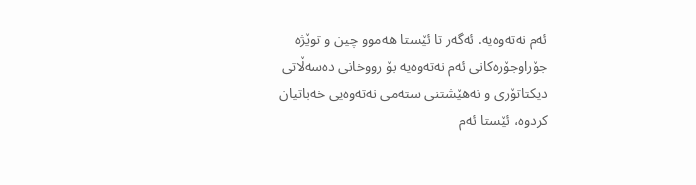ئه‌م نه‌ته‌وه‌یه‌. ئه‌گه‌ر تا ئێستا هه‌موو چین و توێژه‌ جۆراوجۆره‌كانی‌ ئه‌م نه‌ته‌وه‌یه‌ بۆ رووخانی‌ ده‌سه‌ڵاتی‌ دیكتاتۆری‌ و نه‌هێشتنی‌ سته‌می‌ نه‌ته‌وه‌یی‌ خه‌باتیان كردوه‌، ئێستا ئه‌م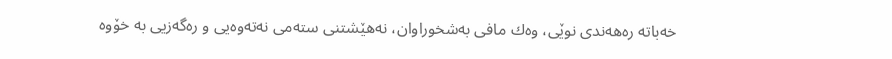خه‌باته‌ ره‌هه‌ندی‌ نوێی‌، وه‌ك مافی‌ به‌شخوراوان، نه‌هێشتنی‌ سته‌می‌ نه‌ته‌وه‌یی‌ و ره‌گه‌زیی‌ به‌ خۆوه‌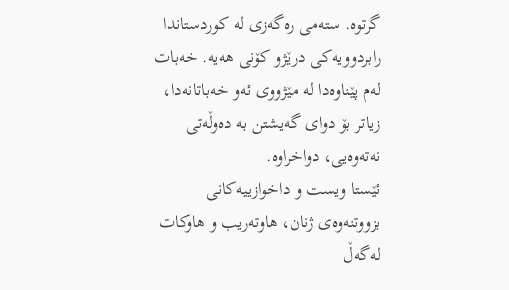گرتوه‌. سته‌می‌ ره‌گه‌زی‌ له‌ كوردستاندا رابردوویه‌كی‌ درێژو كۆنی‌ هه‌یه‌. خه‌بات له‌م پێناوه‌دا له‌ مێژووی‌ ئه‌و خه‌باتانه‌دا، زیاتر بۆ دوای‌ گه‌یشتن به‌ ده‌وڵه‌تی‌ نه‌ته‌وه‌یی‌، دواخراوه‌.
ئێستا ویست و داخوازییه‌كانی‌ بزووتنه‌وه‌ی‌ ژنان، هاوته‌ریب و هاوكات له‌گه‌ڵ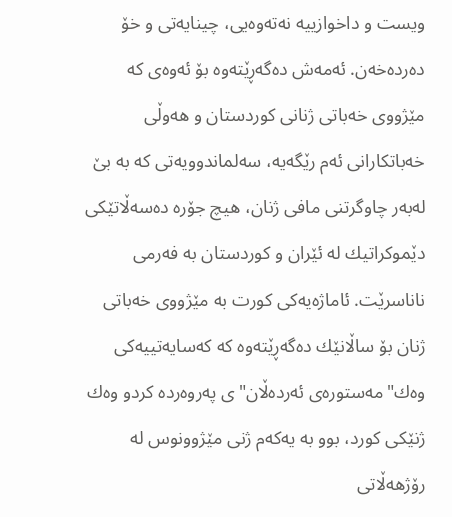ویست و داخوازییه‌ نه‌ته‌وه‌یی‌، چینایه‌تی‌ و خۆ ده‌رده‌خه‌ن. ئه‌مه‌ش ده‌گه‌ڕێته‌وه‌ بۆ ئه‌وه‌ی‌ كه‌ مێژووی‌ خه‌باتی‌ ژنانی‌ كوردستان و هه‌وڵی‌ خه‌باتكارانی‌ ئه‌م رێگه‌یه‌، سه‌لماندوویه‌تی‌ كه‌ به‌ بێ‌ له‌به‌ر چاوگرتنی‌ مافی‌ ژنان، هیچ جۆره‌ ده‌سه‌ڵاتێكی‌ دێموكراتیك له‌ ئێران و كوردستان به‌ فه‌رمی‌ ناناسرێت. ئاماژه‌یه‌كی‌ كورت به‌ مێژووی‌ خه‌باتی‌ ژنان بۆ ساڵانێك ده‌گه‌ڕێته‌وه‌ كه‌ كه‌سایه‌تییه‌كی‌ وه‌ك"مه‌ستوره‌ی‌ ئه‌رده‌ڵان"ی‌ په‌روه‌رده‌ كردو وه‌ك ژنێكی‌ كورد، بوو به‌ یه‌كه‌م ژنی‌ مێژوونوس له‌ رۆژهه‌ڵاتی‌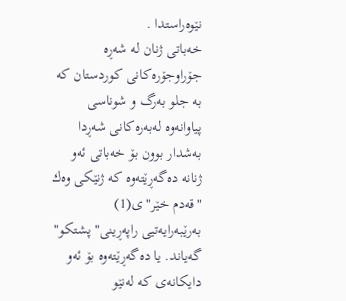نێوه‌راستدا .
خه‌باتی‌ ژنان له‌ شه‌ڕه‌ جۆراوجۆره‌كانی‌ كوردستان كه‌ به‌ جلو به‌رگ و شوناسی‌ پیاوانه‌وه‌ له‌به‌ره‌كانی‌ شه‌ڕدا به‌شدار بوون بۆ خه‌باتی‌ ئه‌و ژنانه‌ ده‌گه‌ڕێته‌وه‌ كه‌ ژنێكی‌ وه‌ك "قه‌دم خێر"ی‌(1) به‌رێبه‌رایه‌تیی‌ راپه‌ڕینی‌"پشتكو" گه‌یاند. یا ده‌گه‌ڕێته‌وه‌ بۆ ئه‌و دایكانه‌ی‌ كه‌ له‌نێو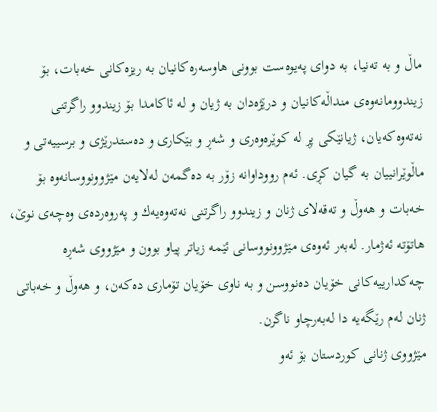ماڵ و به‌ ته‌نیا، به‌ دوای‌ په‌یوه‌ست بوونی‌ هاوسه‌ره‌كانیان به‌ ریزه‌كانی‌ خه‌بات، بۆ زیندوومانه‌وه‌ی‌ منداڵه‌كانیان و درێژه‌دان به‌ ژیان و له‌ ئاكامدا بۆ زیندوو راگرتنی‌ نه‌ته‌وه‌كه‌یان، ژیانێكی‌ پڕ له‌ كوێره‌وه‌ری‌ و شه‌ڕ و بێكاری‌ و ده‌ستدرێژی‌ و برسییه‌تی‌ و ماڵوێرانییان به‌ گیان كڕی‌. ئه‌م رووداوانه‌ زۆر به‌ ده‌گمه‌ن له‌لایه‌ن مێژوونووسانه‌وه‌ بۆ خه‌بات و هه‌وڵ و ته‌قه‌لای‌ ژنان و زیندوو راگرتنی‌ نه‌ته‌وه‌یه‌ك و په‌روه‌رده‌ی‌ وه‌چه‌ی‌ نوێ‌، هاتۆته‌ ئه‌ژمار. له‌به‌ر ئه‌وه‌ی‌ مێژوونووسانی‌ ئێمه‌ زیاتر پیاو بوون و مێژووی‌ شه‌ڕه‌ چه‌كدارییه‌كانی‌ خۆیان ده‌نووسن و به‌ ناوی‌ خۆیان تۆماری‌ ده‌كه‌ن، و هه‌وڵ و خه‌باتی‌ ژنان له‌م رێگه‌یه‌ دا له‌به‌رچاو ناگرن.
مێژووی‌ ژنانی‌ كوردستان بۆ ئه‌و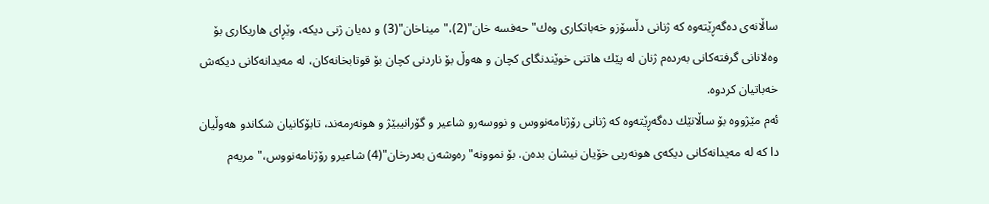ساڵانه‌ی‌ ده‌گه‌ڕێته‌وه‌ كه‌ ژنانی‌ دڵسۆزو خه‌باتكاری‌ وه‌ك" حه‌فسه‌ خان"(2)،" میناخان"(3) و ده‌یان ژنی‌ دیكه‌، وێڕای‌ هاریكاری‌ بۆ وه‌لانانی‌ گرفته‌كانی‌ به‌رده‌م ژنان له‌ پێك هاتنی‌ خوێندنگای‌ كچان و هه‌وڵ بۆ ناردنی‌ كچان بۆ قوتابخانه‌كان، له‌ مه‌یدانه‌كانی‌ دیكه‌ش خه‌باتیان كردوه‌.
ئه‌م مێژووه‌ بۆ ساڵانێك ده‌گه‌ڕێته‌وه‌ كه‌ ژنانی‌ رۆژنامه‌نووس و نووسه‌رو شاعیر و گۆرانیبێژ و هونه‌رمه‌ند، تابۆكانیان شكاندو هه‌وڵیان دا كه‌ له‌ مه‌یدانه‌كانی‌ دیكه‌ی‌ هونه‌ریی‌ خۆیان نیشان بده‌ن. بۆ نموونه‌"ره‌وشه‌ن به‌درخان"(4) شاعیرو رۆژنامه‌نووس،"مریه‌م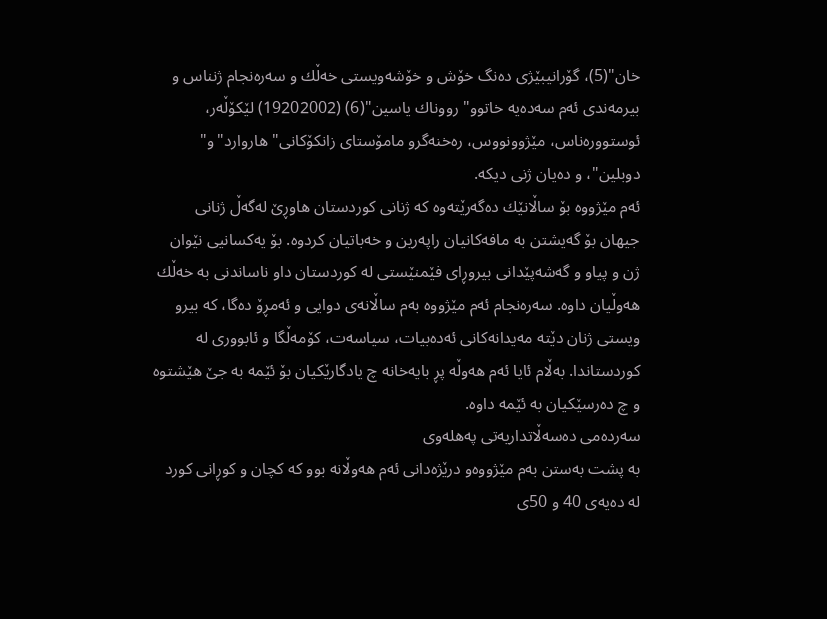خان"(5)، گۆرانیبێژی‌ ده‌نگ خۆش و خۆشه‌ویستی‌ خه‌ڵك و سه‌ره‌نجام ژنناس و بیرمه‌ندی‌ ئه‌م سه‌ده‌یه‌ خاتوو" رووناك یاسین"(6) (19202002) لێكۆڵه‌ر، ئوستووره‌ناس، مێژوونووس، ره‌خنه‌گرو مامۆستای‌ زانكۆكانی‌" هاروارد"و" دوبلین"، و ده‌یان ژنی‌ دیكه‌.
ئه‌م مێژووه‌ بۆ ساڵانێك ده‌گه‌رێته‌وه‌ كه‌ ژنانی‌ كوردستان هاوڕێ‌ له‌گه‌ڵ ژنانی‌ جیهان بۆ گه‌یشتن به‌ مافه‌كانیان راپه‌رین و خه‌باتیان كردوه‌. بۆ یه‌كسانیی‌ نێوان ژن و پیاو و گه‌شه‌پێدانی‌ بیروڕای‌ فێمنێستی‌ له‌ كوردستان داو ناساندنی‌ به‌ خه‌ڵك هه‌وڵیان داوه‌. سه‌ره‌نجام ئه‌م مێژووه‌ به‌م ساڵانه‌ی‌ دوایی‌ و ئه‌مڕۆ ده‌گا، كه‌ بیرو ویستی‌ ژنان دێته‌ مه‌یدانه‌كانی‌ ئه‌ده‌بیات، سیاسه‌ت، كۆمه‌ڵگا و ئابووری‌ له‌ كوردستاندا. به‌ڵام ئایا ئه‌م هه‌وڵه‌ پڕ بایه‌خانه‌ چ یادگارێكیان بۆ ئێمه‌ به‌ جێ‌ هێشتوه‌ و چ ده‌رسێكیان به‌ ئێمه‌ داوه‌.
سه‌رده‌می‌ ده‌سه‌ڵاتداریه‌تی‌ په‌هله‌وی‌
به‌ پشت به‌ستن به‌م مێژووه‌و درێژه‌دانی‌ ئه‌م هه‌وڵانه‌ بوو كه‌ كچان و كوڕانی‌ كورد له‌ ده‌یه‌ی‌ 40 و 50ی‌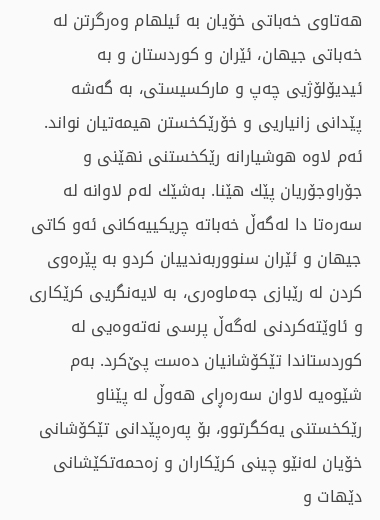هه‌تاوی‌ خه‌باتی‌ خۆیان به‌ ئیلهام وه‌رگرتن له‌ خه‌باتی‌ جیهان، ئێران و كوردستان و به‌ ئیدیۆلۆژیی‌ چه‌پ و ماركسیستی‌، به‌ گه‌شه‌ پێدانی‌ زانیاریی‌ و خۆرێكخستن هیمه‌تیان نواند. ئه‌م لاوه‌ هوشیارانه‌ رێكخستنی‌ نهێنی‌ و جۆراوجۆریان پێك هێنا. به‌شێك له‌م لاوانه‌ له‌ سه‌ره‌تا دا له‌گه‌ڵ خه‌باته‌ چریكییه‌كانی‌ ئه‌و كاتی‌ جیهان و ئێران سنووربه‌ندییان كردو به‌ پێره‌وی‌ كردن له‌ رێبازی‌ جه‌ماوه‌ری‌، به‌ لایه‌نگریی‌ كرێكاری‌ و ئاوێته‌كردنی‌ له‌گه‌ڵ‌ پرسی‌ نه‌ته‌وه‌یی‌ له‌ كوردستاندا تێكۆشانیان ده‌ست پێ‌كرد. به‌م شێوه‌یه‌ لاوان سه‌ره‌ڕای‌ هه‌وڵ‌ له‌ پێناو رێكخستنی‌ یه‌كگرتوو، بۆ په‌ره‌پێدانی‌ تێكۆشانی‌ خۆیان له‌نێو چینی‌ كرێكاران و زه‌حمه‌تكێشانی‌ دێهات و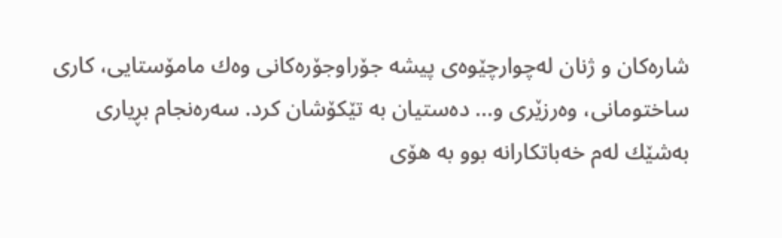شاره‌كان و ژنان له‌چوارچێوه‌ی‌ پیشه‌ جۆراوجۆره‌كانی‌ وه‌ك مامۆستایی‌، كاری‌ ساختومانی‌، وه‌رزێری‌ و... ده‌ستیان به‌ تێكۆشان كرد. سه‌ره‌نجام بڕیاری‌ به‌شێك له‌م خه‌باتكارانه‌ بوو به‌ هۆی‌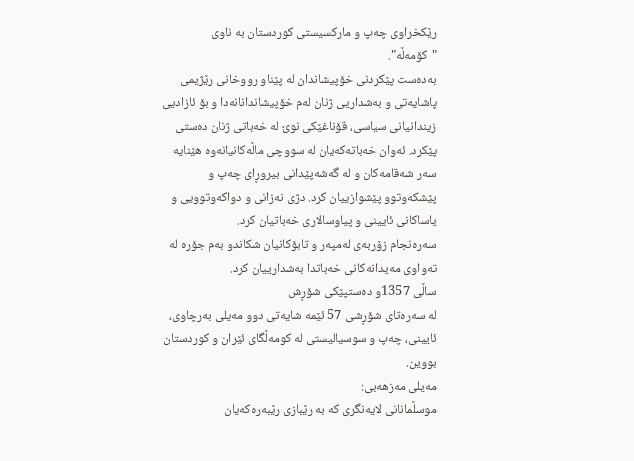رێكخراوی‌ چه‌پ و ماركسیستی‌ كوردستان به‌ ناوی‌ "كۆمه‌ڵه‌".
به‌ده‌ست پێكردنی‌ خۆپیشاندان له‌ پێناو رووخانی‌ رێژیمی‌ پاشایه‌تی‌ و به‌شداریی‌ ژنان له‌م خۆپیشاندانانه‌دا و بۆ ئازادیی‌ زیندانیانی‌ سیاسی‌، قۆناغێكی‌ نوێ‌ له‌ خه‌باتی‌ ژنان ده‌ستی‌ پێكرد. ئه‌وان خه‌باته‌كه‌یان له‌ سووچی‌ ماڵه‌كانیانه‌وه‌ هێنایه‌ سه‌ر شه‌قامه‌كان و له‌ گه‌شه‌پێدانی‌ بیروڕای‌ چه‌پ و پێشكه‌وتوو پێشوازییان كرد. دژی‌ نه‌زانی‌ و دواكه‌وتوویی‌ و یاساكانی‌ ئایینی‌ و پیاوسالاری‌ خه‌باتیان كرد.
سه‌ره‌نجام زۆربه‌ی‌ له‌مپه‌ر و تابۆكانیان شكاندو به‌م جۆره‌ له‌ ته‌واوی‌ مه‌یدانه‌كانی‌ خه‌باتدا به‌شدارییان كرد.
ساڵی‌ 1357و ده‌ستپێكی‌ شۆڕش
له‌ سه‌ره‌تای‌ شۆڕشی‌ 57 ئێمه‌ شایه‌تی‌ دوو مه‌یلی‌ به‌رچاوی‌، ئایینی‌، چه‌پ و سوسیالیستی‌ له‌ كومه‌ڵگای‌ ئێران و كوردستان بووین.
مه‌یلی‌ مه‌زهه‌بی‌:
موسڵمانانی‌ لایه‌نگری‌ كه‌ به‌ رێبازی‌ رێبه‌ره‌كه‌یان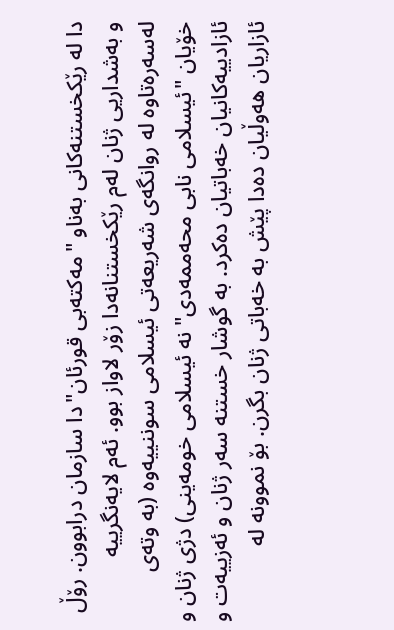دا له‌ رێكخستنه‌كانی‌ به‌ناو "مه‌كته‌بی‌ قورئان"دا سازمان درابوون. رۆڵ‌ و به‌شداریی‌ ژنان له‌م رێكخستنانه‌دا زۆر لاواز بوو. ئه‌م لایه‌نگرییه‌ له‌سه‌ره‌تاوه‌ له‌ روانگه‌ی‌ شه‌ریعه‌تی‌ ئیسلامی‌ سوننییه‌وه‌ (به‌ وته‌ی‌ خۆیان "ئیسلامی‌ نابی‌ محه‌ممه‌دی‌" نه‌ ئیسلامی‌ خومه‌ینی‌) دژی‌ ژنان و ئازادییه‌كانیان خه‌باتیان ده‌كرد. به‌ گوشار خستنه‌ سه‌ر ژنان و ئه‌زییه‌ت و ئازاریان هه‌وڵیان ده‌دا پێش به‌ خه‌باتی‌ ژنان بگرن. بۆ نموونه‌ له‌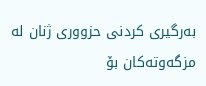به‌رگیری‌ كردنی‌ حزووری‌ ژنان له‌ مزگه‌وته‌كان بۆ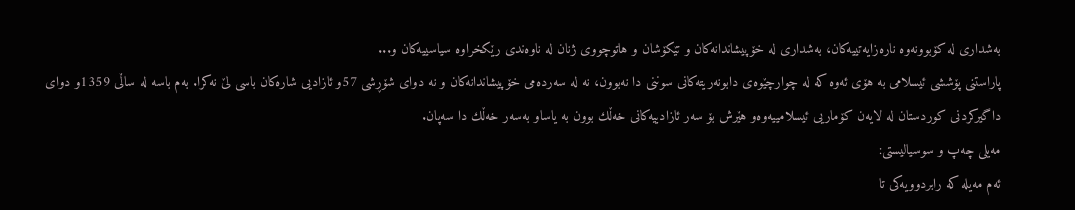به‌شداری‌ له‌ كۆبوونه‌وه‌ ناره‌زایه‌تییه‌كان، به‌شداری‌ له‌ خۆپیشاندانه‌كان و تێكۆشان و هاتوچووی‌ ژنان له‌ ناوه‌ندی‌ رێكخراوه‌ سیاسییه‌كان و...
پاراستنی‌ پۆششی‌ ئیسلامی‌ به‌ هۆی‌ ئه‌وه‌ كه‌ له‌ چوارچێوه‌ی‌ دابونه‌ریته‌كانی‌ سوننی‌ دا نه‌بوون، نه‌ له‌ سه‌رده‌می‌ خۆپیشاندانه‌كان و نه‌ دوای‌ شۆڕشی‌ 57و ئازادیی‌ شاره‌كان باسی‌ لێ‌ نه‌كرا. به‌م باسه‌ له‌ ساڵی‌ 1359و دوای‌ داگیركردنی‌ كوردستان له‌ لایه‌ن كۆماریی‌ ئیسلامییه‌وه‌و هێرش بۆ سه‌ر ئازادییه‌كانی‌ خه‌ڵك بوون به‌ یاساو به‌سه‌ر خه‌ڵك دا سه‌پان.
مه‌یلی‌ چه‌پ و سوسیالیستی‌:
ئه‌م مه‌یله‌ كه‌ رابردوویه‌كی‌ تا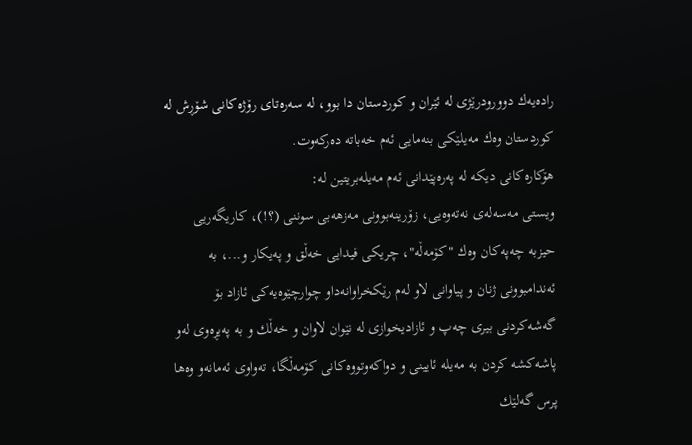راده‌یه‌ك دوورودرێژی‌ له‌ ئێران و كوردستان دا بوو، له‌ سه‌ره‌تای‌ رۆژه‌كانی‌ شۆڕش له‌ كوردستان وه‌ك مه‌یلێكی‌ بنه‌مایی‌ ئه‌م خه‌باته‌ ده‌ركه‌وت.
هۆكاره‌كانی‌ دیكه‌ له‌ په‌ره‌پێدانی‌ ئه‌م مه‌یله‌بریتین له‌:
ویستی‌ مه‌سه‌له‌ی‌ نه‌ته‌وه‌یی‌، زۆرینه‌بوونی‌ مه‌زهه‌بی‌ سوننی‌ (؟!)، كاریگه‌ریی‌ حیزبه‌ چه‌په‌كان وه‌ك "كۆمه‌ڵه‌"، چریكی‌ فیدایی‌ خه‌ڵق و په‌یكار و...، به‌ ئه‌ندامبوونی‌ ژنان و پیاوانی‌ لاو له‌م رێكخراوانه‌داو چوارچێوه‌یه‌كی‌ ئازاد بۆ گه‌شه‌كردنی‌ بیری‌ چه‌پ و ئازادیخوازی‌ له‌ نێوان لاوان و خه‌ڵك و به‌ په‌یڕه‌وی‌ له‌و پاشه‌كشه‌ كردن به‌ مه‌یله‌ ئایینی‌ و دواكه‌وتووه‌كانی‌ كۆمه‌ڵگا، ته‌واوی‌ ئه‌مانه‌و وه‌ها پرس گه‌لێك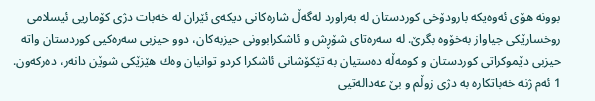بوونه‌ هۆی‌ ئه‌وه‌یكه‌ بارودۆخی‌ كوردستان له‌ به‌راورد له‌گه‌ڵ‌ شاره‌كانی‌ دیكه‌ی‌ ئێران له‌ خه‌بات دژی‌ كۆماریی‌ ئیسلامی‌ روخسارێكی‌ جیاواز به‌خۆوه‌ بگرێ‌. له‌ سه‌ره‌تای‌ شۆڕش و ئاشكرابوونی‌ حیزبه‌كان، دوو حیزبی‌ سه‌ره‌كیی‌ كوردستان واته‌ حیزبی‌ دێموكراتی‌ كوردستان و كومه‌ڵه‌ ده‌ستیان به‌ تێكۆشانی‌ ئاشكرا كردو توانیان وه‌ك هێزێكی‌ شوێن دانه‌ر، ده‌ركه‌ون.
1 ئه‌م ژنه‌ خه‌باتكاره‌ به‌ دژی‌ زوڵم و بێ‌ عه‌داله‌تیی‌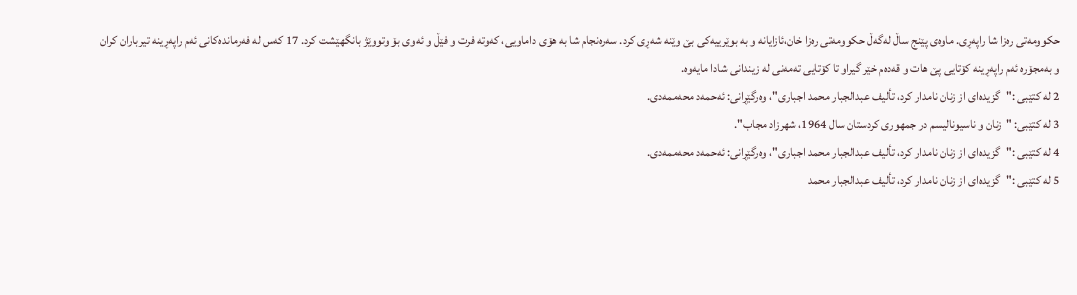حكوومه‌تی‌ ره‌زا شا راپه‌ڕی‌. ماوه‌ی‌ پێنج ساڵ له‌گه‌ڵ حكوومه‌تی‌ ره‌زا خان،ئازایانه‌ و به‌ بوێرییه‌كی‌ بێ‌ وێنه‌ شه‌ڕی‌ كرد. سه‌ره‌نجام شا به‌ هۆی‌ داماویی‌، كه‌وته‌ فرت و فێڵ و ئه‌وی‌ بۆ وتووێژ بانگهێشت كرد. 17 كه‌س له‌ فه‌رمانده‌كانی‌ ئه‌م راپه‌ڕینه‌ تیرباران كران و به‌مجۆره‌ ئه‌م راپه‌ڕینه‌ كۆتایی‌ پێ هات و قه‌ده‌م خێر گیراو تا كۆتایی‌ ته‌مه‌نی‌ له‌ زیندانی‌ شادا مایه‌وه‌.
2 له‌ كتێبی‌ :"گزیده‌ای‌ از زنان نامدار كرد، تألیف عبدالجبار محمد اجباری‌"، وه‌رگێڕانی‌: ئه‌حمه‌د محه‌ممه‌دی‌.
3 له‌ كتێبی‌: "زنان و ناسیونالیسم در جمهوری‌ كردستان سال 1964، شهرزاد مجاب".
4 له‌ كتێبی‌ :"گزیده‌ای‌ از زنان نامدار كرد، تألیف عبدالجبار محمد اجباری‌"، وه‌رگێڕانی‌: ئه‌حمه‌د محه‌ممه‌دی‌.
5 له‌ كتێبی‌ :"گزیده‌ای‌ از زنان نامدار كرد، تألیف عبدالجبار محمد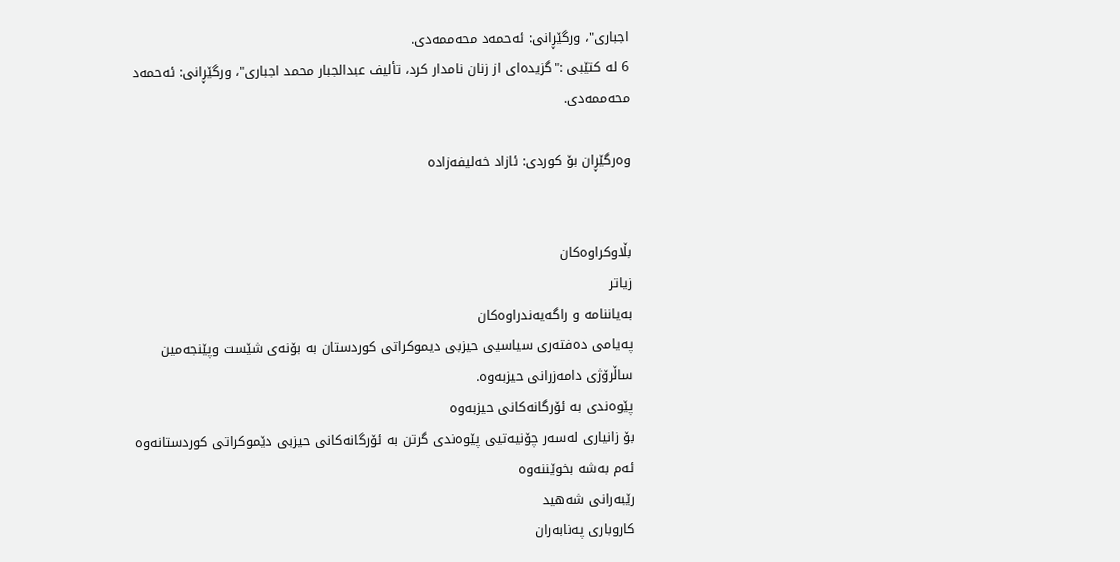اجباری‌"، ورگێڕانی‌: ئه‌حمه‌د محه‌ممه‌دی‌.
6 له‌ كتێبی‌ :"گزیده‌ای‌ از زنان نامدار كرد، تألیف عبدالجبار محمد اجباری‌"، ورگێڕانی‌: ئه‌حمه‌د محه‌ممه‌دی‌.

وه‌رگێڕان بۆ كوردی‌: ئازاد خه‌لیفه‌زاده‌


بڵاوکراوه‌کان
زیاتر
به‌یاننامه‌ و راگه‌یه‌ندراوه‌کان
په‌یامی ده‌فته‌ری سیاسیی حیزبی دیموکراتی کوردستان به‌ بۆنه‌ی شێست وپێنجه‌مین ساڵرۆژی دامه‌زرانی حیزبه‌وه‌.
پێوه‌ندی به‌ ئۆرگانه‌کانی حیزبه‌وه‌
بۆ زانیاری‌ له‌سه‌ر چۆنیه‌تیی‌ پێوه‌ندی‌ گرتن به‌ ئۆرگانه‌كانی‌ حیزبی‌ دێموكراتی‌ كوردستانه‌وه‌ ئه‌م به‌شه‌ بخوێننه‌وه‌
رێبه‌رانی شه‌هید
کاروباری په‌نابه‌ران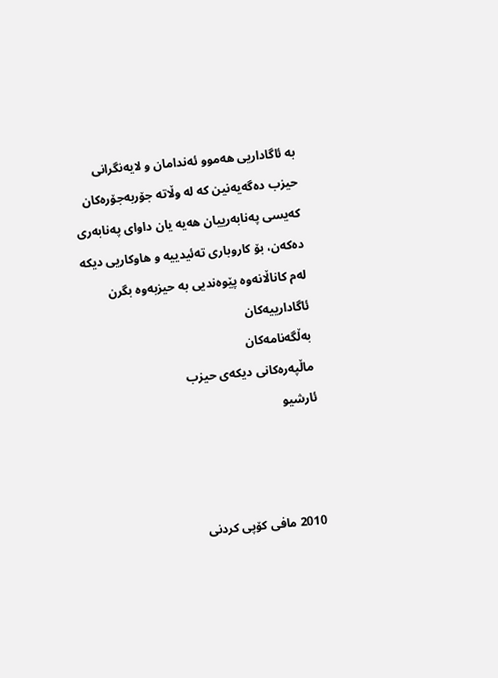به ئاگاداریی هه‌موو ئه‌ندامان و لایه‌نگرانی حیزب ده‌گه‌یه‌‌نین كه له وڵاته جۆربه‌جۆره‌کان كه‌یسی په‌نابه‌رییان هه‌یه یان داوای په‌نابه‌‌ری ده‌که‌ن، بۆ كاروباری ته‌ئیدییه و هاوكاریی دیكه له‌م کاناڵانه‌وه‌ پێوه‌ندیی به‌ حیزبه‌وه بگرن
ئاگادارییه‌کان
به‌ڵگه‌نامه‌کان
ماڵپه‌ره‌کانی دیکه‌ی حیزب
ئارشیو



2010 مافی کۆپی کردنی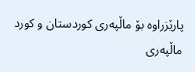پارێزراوه‌ بۆ ماڵپه‌ری کوردستان و کورد
ماڵپه‌ری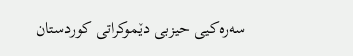سه‌ره‌کیی حیزبی دێموکراتی کوردستان